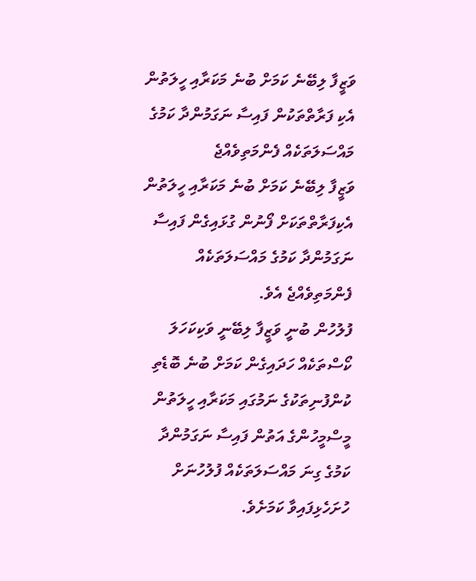ވަޒީފާ ލިބޭނެ ކަމަށް ބުނެ މަކަރާއި ހީލަތުން އެކި ފަރާތްތަކުން ފައިސާ ނަގަމުންދާ ކަމުގެ މައްސަލަތަކެއް ފެންމަތިވެއްޖެ
ވަޒީފާ ލިބޭނެ ކަމަށް ބުނެ މަކަރާއި ހީލަތުން އެކިފަރާތްތަކަށް ފޯނުން ގުޅައިގެން ފައިސާ ނަގަމުންދާ ކަމުގެ މައްސަލަތަކެއް ފެންމަތިވެއްޖެ އެވެ.
ފުލުހުން ބުނީ ވަޒީފާ ލިބޭނީ ވަކިކަހަލަ ކޯސްތަކެއް ހަދައިގެން ކަމަށް ބުނެ ބޮޑެތި ކުންފުނިތަކުގެ ނަމުގައި މަކަރާއި ހީލަތުން މީސްމީހުންގެ އަތުން ފައިސާ ނަގަމުންދާ ކަމުގެ ގިނަ މައްސަލަތަކެއް ފުލުހުނަށް ހުށަހެޅިފައިވާ ކަމަށެވެ.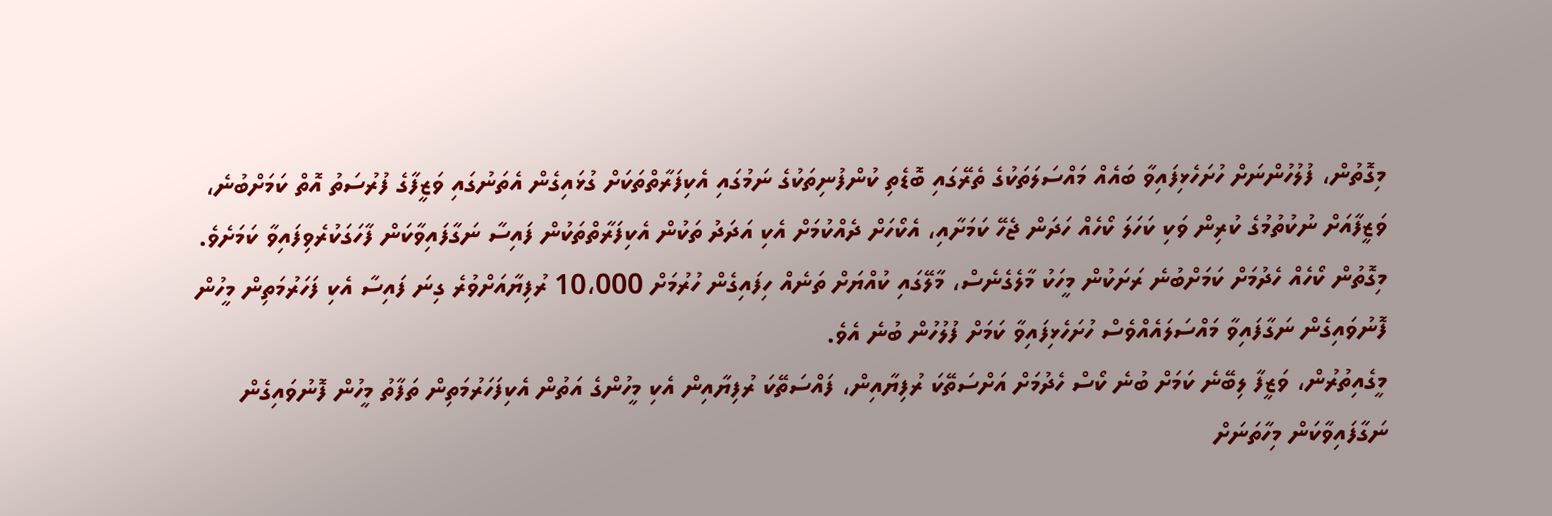މިގޮތުން، ފުލުހުންނަށް ހުށަހެޅިފައިވާ ބައެއް މައްސަލަތަކުގެ ތެރޭގައި ބޮޑެތި ކުންފުނިތަކުގެ ނަމުގައި އެކިފަރާތްތަކަށް ގުޅައިގެން އެތަނުގައި ވަޒީފާގެ ފުރުސަތު އޮތް ކަމަށްބުނެ، ވަޒީފާއަށް ނުކުތުމުގެ ކުރިން ވަކި ކަހަލަ ކޯހެއް ހަދަން ޖެހޭ ކަމަށާއި، އެކޯހަށް ދެއްކުމަށް އެކި އަދަދު ތަކުން އެކިފަރާތްތަކުން ފައިސާ ނަގާފައިވާކަން ފާހަގަކުރެވިފައިވާ ކަމަށެވެ. މިގޮތުން ކޯހެއް ހެދުމަށް ކަމަށްބުނެ ރަށަކުން މީހަކު މާލެގެނެސް، މާލޭގައި ކުއްޔަށް ތަނެއް ހިފައިގެން ހުރުމަށް 10،000 ރުފިޔާއަށްވުރެ ގިނަ ފައިސާ އެކި ފަހަރުމަތިން މީހުން ފޮނުވައިގެން ނަގާފައިވާ މައްސަލައެއްވެސް ހުށަހެޅިފައިވާ ކަމަށް ފުލުހުން ބުނެ އެވެ.
މީގެއިތުރުން، ވަޒީފާ ލިބޭނެ ކަމަށް ބުނެ ކޯސް ހެދުމަށް އަށްސަތޭކަ ރުފިޔާއިން، ފައްސަތޭކަ ރުފިޔާއިން އެކި މީހުންގެ އަތުން އެކިފަހަރުމަތިން ތަފާތު މީހުން ފޮނުވައިގެން ނަގާފައިވާކަން މިހާތަނަށް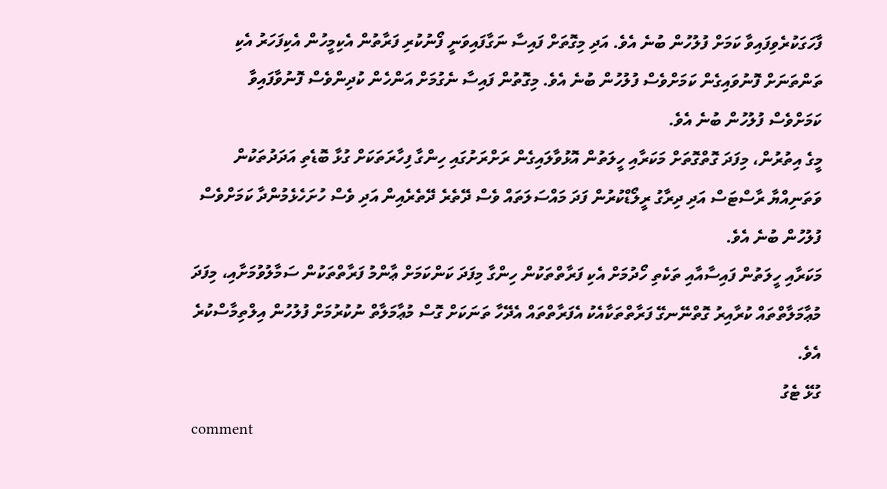ފާހަގަކުރެވިފައިވާ ކަމަށް ފުލުހުން ބުނެ އެވެ. އަދި މިގޮތަށް ފައިސާ ނަގާފައިވަނީ ފޯނުކުރި ފަރާތުން އެކިމީހުން އެކިފަހަރު އެކި ތަންތަނަށް ފޮނުވައިގެން ކަމަށްވެސް ފުލުހުން ބުނެ އެވެ. މިގޮތުން ފައިސާ ނެގުމަށް އަންހެން ކުދިންވެސް ފޮނުވާފައިވާ ކަމަށްވެސް ފުލުހުން ބުނެ އެވެ.
މީގެ އިތުރުން، މިފަދަ ގޮތްގޮތަށް މަކަރާއި ހީލަތުން އޮޅުވާލައިގެން ރަށްރަށުގައި ހިންގާ ފިހާރަތަކަށް ގުޅާ ބޮޑެތި އަދަދުތަކުން ވަތަނިއްޔާ ރާސްޓަސް އަދި ދިރާގު ރީލޯޑްކުރުން ފަދަ މައްސަލަތައް ވެސް ދޭތެރެ ދޭތެރެއިން އަދި ވެސް ހުށަހެޅެމުންދާ ކަމަށްވެސް ފުލުހުން ބުނެ އެވެ.
މަކަރާއި ހީލަތުން ފައިސާއާއި ތަކެތި ހޯދުމަށް އެކި ފަރާތްތަކުން ހިންގާ މިފަދަ ކަންކަމަށް ޢާންމު ފަރާތްތަކުން ސަމާލުވުމަށާއި، މިފަދަ މުޢާމަލާތްތައް ކުރާއިރު ގޮތްނޭނގޭ ފަރާތްތަކާއެކު އެފަރާތްތައް އެދޭހާ ތަނަކަށް ގޮސް މުޢާމަލާތް ނުކުރުމަށް ފުލުހުން އިލްތިމާސްކުރެ އެވެ.
ގުޅޭ ޓެގު
comment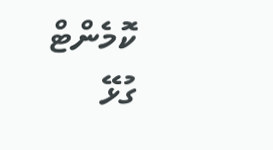ކޮމެންޓް
ގުޅޭ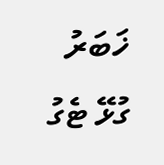ޚަބަރު
ގުޅޭ ޓެގު